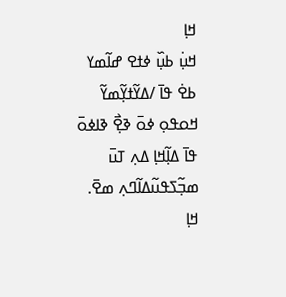ߞߊ߲
ߞߎ߲߭ ߕߎ߲߰ ߦߙߐ ߝߊ߬ߘߌ ߕߐ߭ ߟߊ߫ /ߡߌ߬ߙߌ߲߬ߘߌ߬ ߞߋߟߋ߲ ߦߋ߫ ߢߐ߲߯ ߢߊߦߋ߫ ߟߊ߫ ߡߊ߲߬ߞߊ߲ ߡߍ߲ ߠߎ߫ ߘߏ߲߬ߖߟߎ߬ߡߊ߬ߣߍ߲ ߘߐ߫.
ߞߊ߲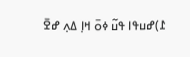߁)ߝߎߟߊ ߟߎ߬ ߦߋ߫ ߞߊ߲ ߡߍ߲ ߝߐ߫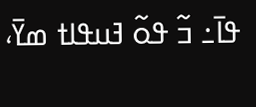ߟߊ߫߸ ߏ߬ ߟߋ߬ ߔߎߟߊߙ ߘߌ߫،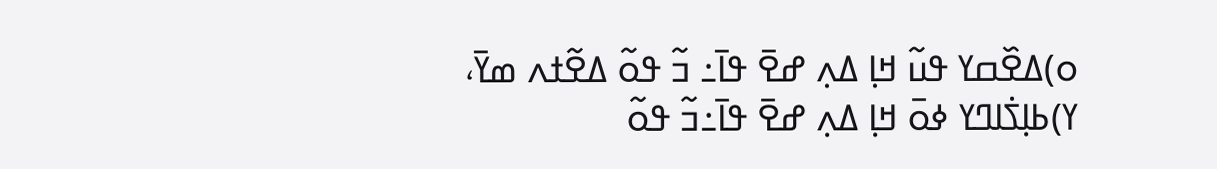ߋ)ߡߐ߰ߛߌ ߟߎ߬ ߞߊ߲ ߡߍ߲ ߝߐ߫ ߟߊ߫߸ ߏ߬ ߟߋ߬ ߡߐ߬ߙߍ ߘߌ߫، ߌ)ߕߊ߲ߖ߭ߊߣߌ ߦߋ߫ ߞߊ߲ ߡߍ߲ ߝߐ߫ ߟߊ߫߸ߏ߬ ߟߋ߬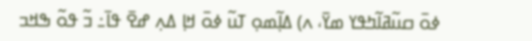ߦߋ߫ ߛߎ߬ߥߊ߬ߤߟߌ ߘߌ߫، ߍ) ߡߊ߲߬ߘߋ߲ ߠߎ߬ ߦߋ߫ ߞߊ߲ ߡߍ߲ ߝߐ߫ ߟߊ߫߸ ߏ߬ ߟߋ߬ ߒߞߏ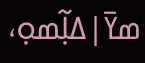ߘߌ߫|ߡߊ߲߬ߘߋ߲،